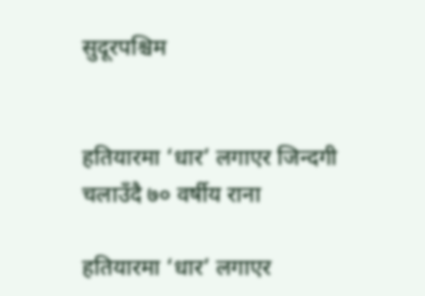सुदूरपश्चिम


हतियारमा ‘धार’ लगाएर जिन्दगी चलाउँदै ७० वर्षीय राना

हतियारमा ‘धार’ लगाएर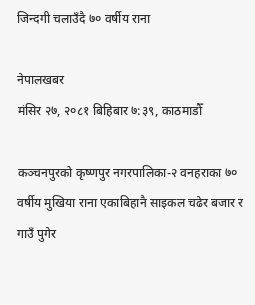जिन्दगी चलाउँदै ७० वर्षीय राना

नेपालखबर
मंसिर २७, २०८१ बिहिबार ७:३९, काठमाडौँ

कञ्चनपुरको कृष्णपुर नगरपालिका-२ वनहराका ७० वर्षीय मुखिया राना एकाबिहानै साइकल चढेर बजार र गाउँ पुगेर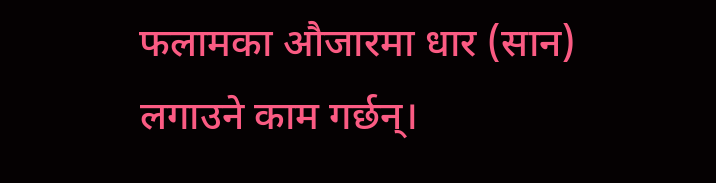फलामका औजारमा धार (सान) लगाउने काम गर्छन्।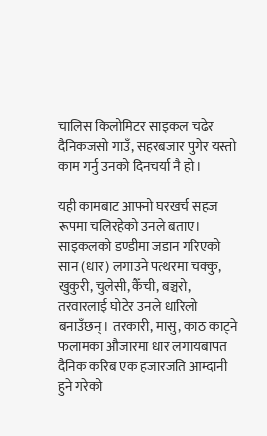चालिस किलोमिटर साइकल चढेर दैनिकजसो गाउँ, सहरबजार पुगेर यस्तो काम गर्नु उनको दिनचर्या नै हो।

यही कामबाट आफ्नो घरखर्च सहज रूपमा चलिरहेको उनले बताए। साइकलको डण्डीमा जडान गरिएको सान (धार) लगाउने पत्थरमा चक्कु, खुकुरी, चुलेसी, कैँची, बञ्चरो, तरवारलाई घोटेर उनले धारिलो बनाउँछन्। तरकारी, मासु, काठ काट्ने फलामका औजारमा धार लगायबापत दैनिक करिब एक हजारजति आम्दानी हुने गरेको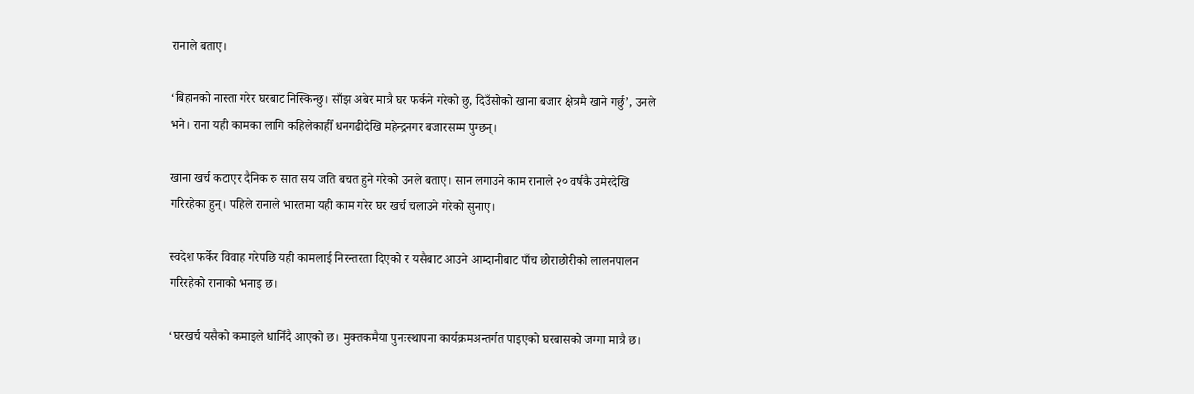रानाले बताए।

‘बिहानको नास्ता गरेर घरबाट निस्किन्छु। साँझ अबेर मात्रै घर फर्कने गरेको छु, दिउँसोको खाना बजार क्षेत्रमै खाने गर्छु’, उनले भने। राना यही कामका लागि कहिलेकाहीँ धनगढीदेखि महेन्द्रनगर बजारसम्म पुग्छन्।

खाना खर्च कटाएर दैनिक रु सात सय जति बचत हुने गरेको उनले बताए। सान लगाउने काम रानाले २० वर्षकै उमेरदेखि गरिरहेका हुन्। पहिले रानाले भारतमा यही काम गरेर घर खर्च चलाउने गरेको सुनाए।

स्वदेश फर्केर विवाह गरेपछि यही कामलाई निरन्तरता दिएको र यसैबाट आउने आम्दानीबाट पाँच छोराछोरीको लालनपालन गरिरहेको रानाको भनाइ छ।

‘घरखर्च यसैको कमाइले धानिँदै आएको छ। मुक्तकमैया पुनःस्थापना कार्यक्रमअन्तर्गत पाइएको घरबासको जग्गा मात्रै छ।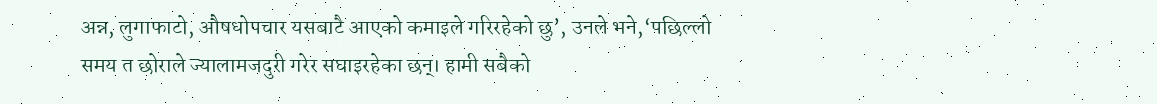अन्न, लुगाफाटो, औषधोपचार यसबाटै आएको कमाइले गरिरहेको छु’, उनले भने,‘पछिल्लो समय त छोराले ज्यालामजदुरी गरेर सघाइरहेका छन्। हामी सबैको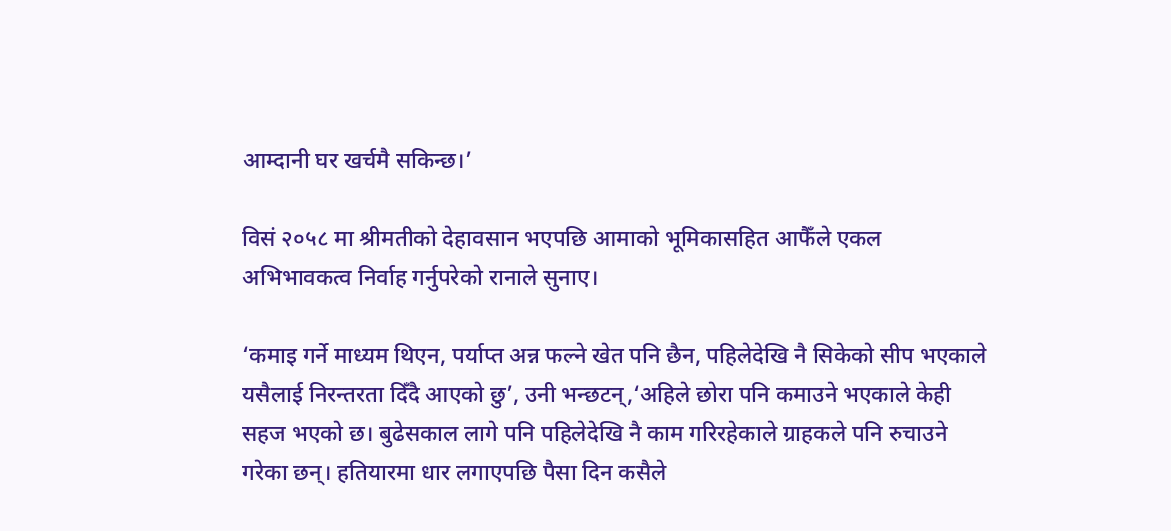आम्दानी घर खर्चमै सकिन्छ।’

विसं २०५८ मा श्रीमतीको देहावसान भएपछि आमाको भूमिकासहित आफैँले एकल अभिभावकत्व निर्वाह गर्नुपरेको रानाले सुनाए।

‘कमाइ गर्ने माध्यम थिएन, पर्याप्त अन्न फल्ने खेत पनि छैन, पहिलेदेखि नै सिकेको सीप भएकाले यसैलाई निरन्तरता दिँदै आएको छु’, उनी भन्छटन्,‘अहिले छोरा पनि कमाउने भएकाले केही सहज भएको छ। बुढेसकाल लागे पनि पहिलेदेखि नै काम गरिरहेकाले ग्राहकले पनि रुचाउने गरेका छन्। हतियारमा धार लगाएपछि पैसा दिन कसैले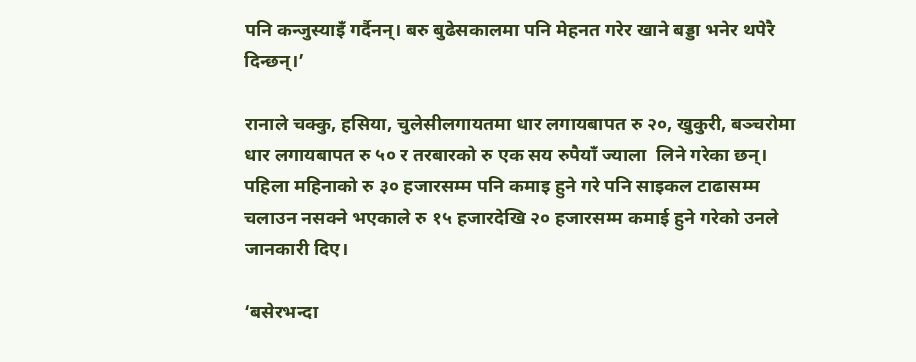पनि कन्जुस्याइँ गर्दैनन्। बरु बुढेसकालमा पनि मेहनत गरेर खाने बड्डा भनेर थपेरै दिन्छन्।’

रानाले चक्कु, हसिया, चुलेसीलगायतमा धार लगायबापत रु २०, खुकुरी, बञ्चरोमा धार लगायबापत रु ५० र तरबारको रु एक सय रुपैयाँ ज्याला  लिने गरेका छन्। पहिला महिनाको रु ३० हजारसम्म पनि कमाइ हुने गरे पनि साइकल टाढासम्म चलाउन नसक्ने भएकाले रु १५ हजारदेखि २० हजारसम्म कमाई हुने गरेको उनले जानकारी दिए।

‘बसेरभन्दा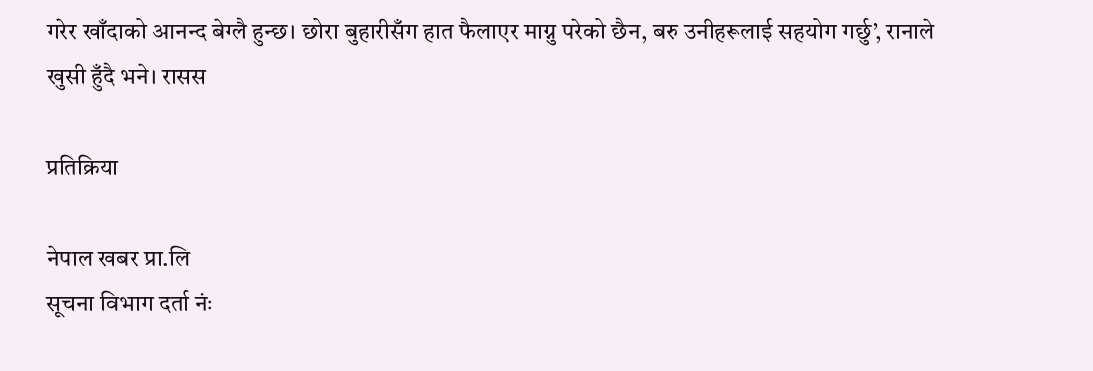गरेर खाँदाको आनन्द बेग्लै हुन्छ। छोरा बुहारीसँग हात फैलाएर माग्नु परेको छैन, बरु उनीहरूलाई सहयोग गर्छु’, रानाले खुसी हुँदै भने। रासस

प्रतिक्रिया

नेपाल खबर प्रा.लि
सूचना विभाग दर्ता नंः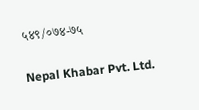५४९/०७४-७५

Nepal Khabar Pvt. Ltd.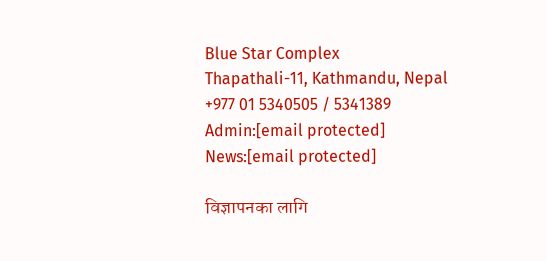Blue Star Complex
Thapathali-11, Kathmandu, Nepal
+977 01 5340505 / 5341389
Admin:[email protected]
News:[email protected]

विज्ञापनका लागि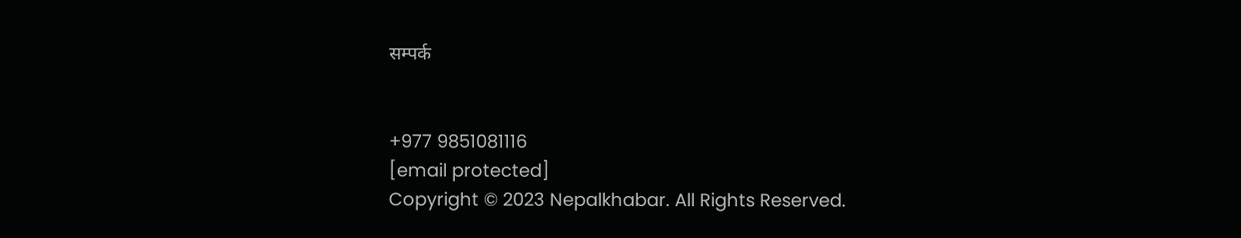सम्पर्क


+977 9851081116
[email protected]
Copyright © 2023 Nepalkhabar. All Rights Reserved.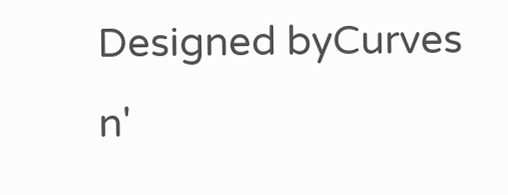Designed byCurves n'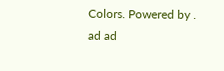Colors. Powered by .
ad ad